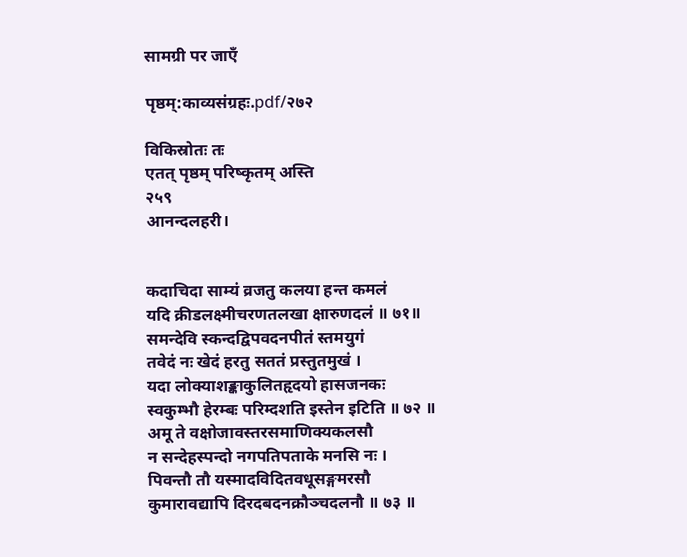सामग्री पर जाएँ

पृष्ठम्:काव्यसंग्रहः.pdf/२७२

विकिस्रोतः तः
एतत् पृष्ठम् परिष्कृतम् अस्ति
२५९
आनन्दलहरी।


कदाचिदा साम्यं व्रजतु कलया हन्त कमलं
यदि क्रीडलक्ष्मीचरणतलखा क्षारुणदलं ॥ ७१॥
समन्देवि स्कन्दद्विपवदनपीतं स्तमयुगं
तवेदं नः खेदं हरतु सततं प्रस्तुतमुखं ।
यदा लोक्याशङ्काकुलितहृदयो हासजनकः
स्वकुम्भौ हेरम्बः परिम्दशति इस्तेन इटिति ॥ ७२ ॥
अमू ते वक्षोजावस्तरसमाणिक्यकलसौ
न सन्देहस्पन्दो नगपतिपताके मनसि नः ।
पिवन्तौ तौ यस्मादविदितवधूसङ्गमरसौ
कुमारावद्यापि दिरदबदनक्रौञ्चदलनौ ॥ ७३ ॥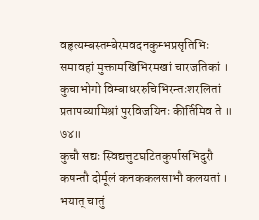वहृत्यम्बस्तम्बेरमवदनकुम्भप्रसृतिभिः
समावहां मुक्तामखिभिरमखां चारजतिकां ।
कुचाभोगो विम्बाधररुचिभिरन्तःशरलितां
प्रतापव्यामिश्रां पुरविजयिनः कीर्तिमिव ते ॥ ७४॥
कुचौ सद्यः स्विद्यत्तुटघटितकुर्पासभिदुरौ
कषन्तौ दोर्मूलं कनककलसाभौ कलयतां ।
भयात् चातुं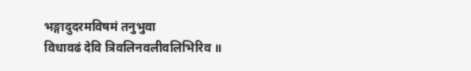भङ्गादुदरमविषमं तनुभुवा
विधावढं देवि त्रिवलिनवलीवलिभिरिव ॥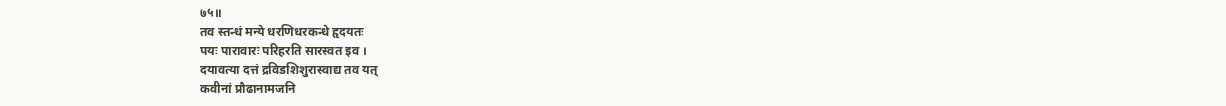७५॥
तव स्तन्धं मन्ये धरणिधरकन्धे हृदयतः
पयः पारावारः परिहरति सारस्वत इव ।
दयावत्या दत्तं द्रविडशिशुरास्वाद्य तव यत्
कवीनां प्रौढानामजनि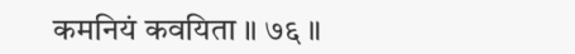कमनियं कवयिता ॥ ७६ ॥